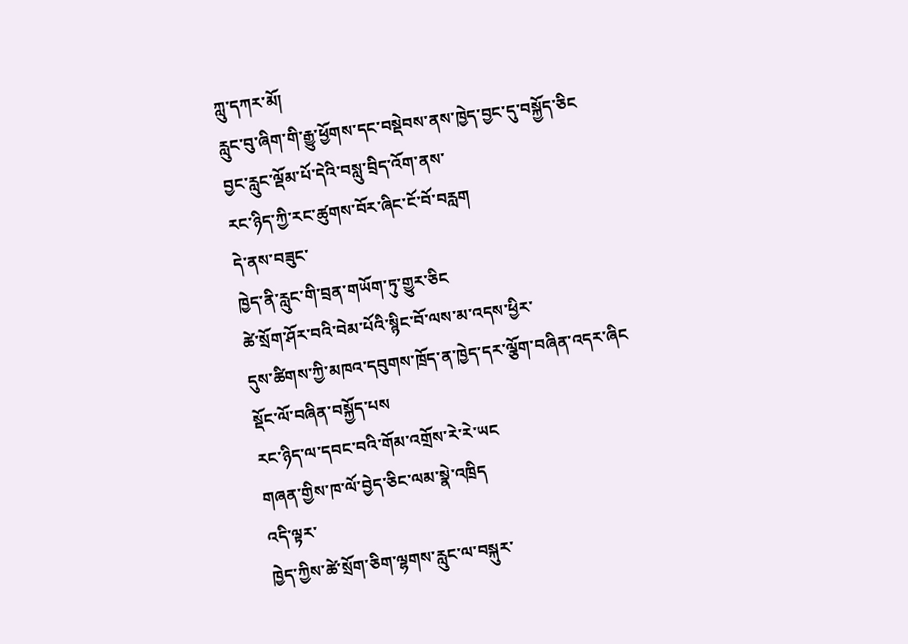ཀླུ་དཀར་མོ།
རླུང་བུ་ཞིག་གི་རྒྱུ་ཕྱོགས་དང་བསྡེབས་ནས་ཁྱེད་བྱང་དུ་བསྐྱོད་ཅིང
བྱང་རླུང་ལྡོམ་པོ་དེའི་བསླུ་བྲིད་འོག་ནས་
རང་ཉིད་ཀྱི་རང་ཚུགས་བོར་ཞིང་ངོ་བོ་བརླག
དེ་ནས་བཟུང་
ཁྱེད་ནི་རླུང་གི་བྲན་གཡོག་ཏུ་གྱུར་ཅིང
ཚེ་སྲོག་ཤོར་བའི་བེམ་པོའི་སྙིང་བོ་ལས་མ་འདས་ཕྱིར་
དུས་ཚིགས་ཀྱི་མཁའ་དབུགས་ཁྲོད་ན་ཁྱེད་དར་ལྕོག་བཞིན་འདར་ཞིང
སྡོང་ལོ་བཞིན་བསྐྱོད་པས
རང་ཉིད་ལ་དབང་བའི་གོམ་འགྲོས་རེ་རེ་ཡང
གཞན་གྱིས་ཁ་ལོ་བྱེད་ཅིང་ལམ་སྣེ་འཁྲིད
འདི་ལྟར་
ཁྱེད་ཀྱིས་ཚེ་སྲོག་ཅིག་ལྷགས་རླུང་ལ་བསྐུར་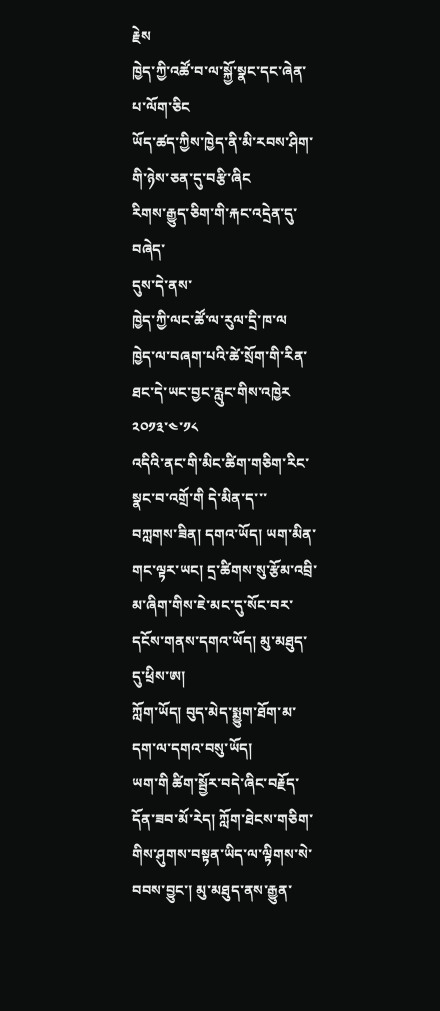རྗེས
ཁྱེད་ཀྱི་འཚོ་བ་ལ་སྐྱོ་སྣང་དང་ཞེན་པ་ལོག་ཅིང
ཡོད་ཚད་ཀྱིས་ཁྱེད་ནི་མི་རབས་ཤིག་གི་ཉེས་ཅན་དུ་བརྩི་ཞིང
རིགས་རྒྱུད་ཅིག་གི་རྐང་འདྲེན་དུ་བཞེད་
དུས་དེ་ནས་
ཁྱེད་ཀྱི་ལང་ཚོ་ལ་རུལ་དྲི་ཁ་ལ
ཁྱེད་ལ་བཞག་པའི་ཚེ་སྲོག་གི་རིན་ཐང་དེ་ཡང་བྱང་རླུང་གིས་འཁྱེར
༢༠༡༣་༤་༡༨
འདིའི་ནང་གི་མིང་ཚིག་གཅིག་རིང་སྣང་བ་འགྲོ་གི དེ་མིན་ད་་་
བཀླགས་ཟིན། དགའ་ཡོད། ཡག་མིན་གང་ལྟར་ཡང། དྲ་ཚིགས་སུ་རྩོམ་འབྲི་མ་ཞིག་གིས་ཇེ་མང་དུ་སོང་བར་དངོས་གནས་དགའ་ཡོད། མུ་མཐུད་དུ་ཕྲིས་ཨ།
ཀློག་ཡོད། བུད་མེད་སྨྱུག་ཐོག་མ་དག་ལ་དགའ་བསུ་ཡོད།
ཡག་གི ཚིག་སྦྱོར་བདེ་ཞིང་བརྗོད་དོན་ཟབ་མོ་རེད། ཀློག་ཐེངས་གཅིག་གིས་ཤུགས་བསྟན་ཡིད་ལ་ལྟིགས་སེ་བབས་བྱུང་། མུ་མཐུད་ནས་རྒྱུན་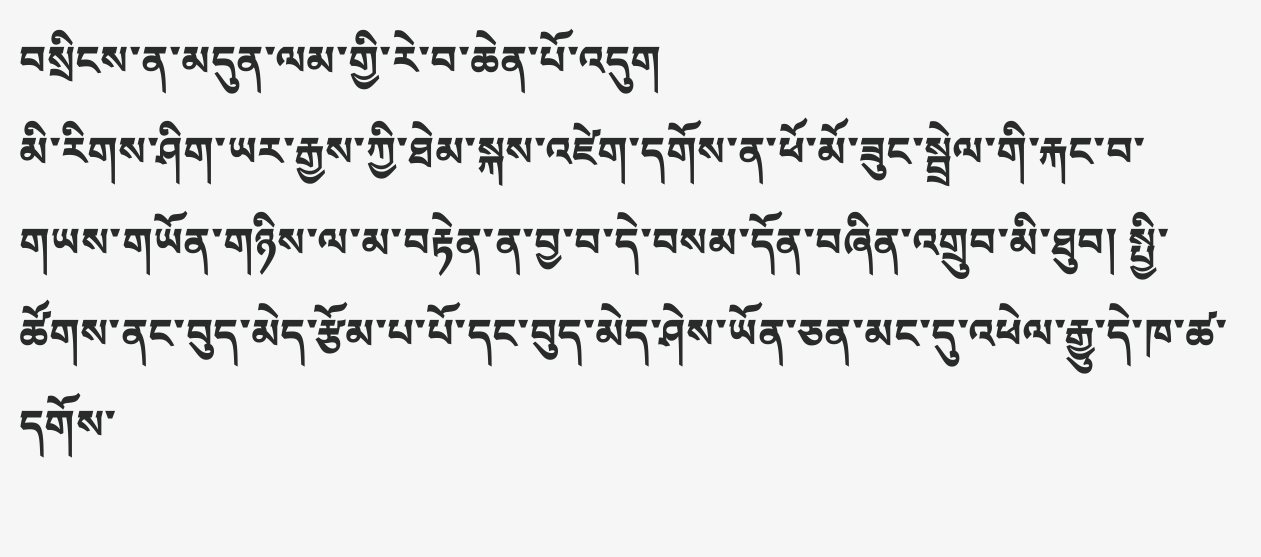བསྲིངས་ན་མདུན་ལམ་གྱི་རེ་བ་ཆེན་པོ་འདུག
མི་རིགས་ཤིག་ཡར་རྒྱས་ཀྱི་ཐེམ་སྐས་འཛེག་དགོས་ན་ཕོ་མོ་ཟུང་སྦྲེལ་གི་རྐང་བ་གཡས་གཡོན་གཉིས་ལ་མ་བརྟེན་ན་བྱ་བ་དེ་བསམ་དོན་བཞིན་འགྲུབ་མི་ཐུབ། སྤྱི་ཚོགས་ནང་བུད་མེད་རྩོམ་པ་པོ་དང་བུད་མེད་ཤེས་ཡོན་ཅན་མང་དུ་འཕེལ་རྒྱུ་དེ་ཁ་ཚ་དགོས་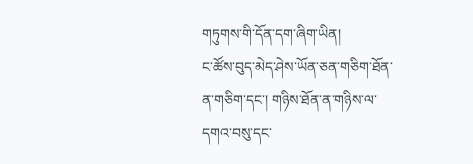གཏུགས་གི་དོན་དག་ཞིག་ཡིན།
ང་ཚོས་བུད་མེད་ཤེས་ཡོན་ཅན་གཅིག་ཐོན་ན་གཅིག་དང་། གཉིས་ཐོན་ན་གཉིས་ལ་དགའ་བསུ་དང་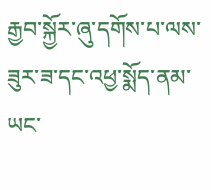རྒྱབ་སྐྱོར་ཞུ་དགོས་པ་ལས་ཟུར་ཟ་དང་འཕྱ་སྨོད་ནམ་ཡང་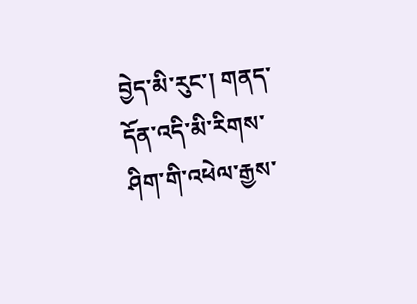བྱེད་མི་རུང་། གནད་དོན་འདི་མི་རིགས་ཤིག་གི་འཕེལ་རྒྱས་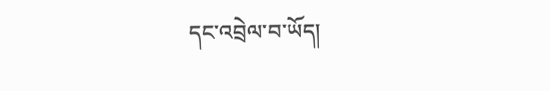དང་འབྲེལ་བ་ཡོད།